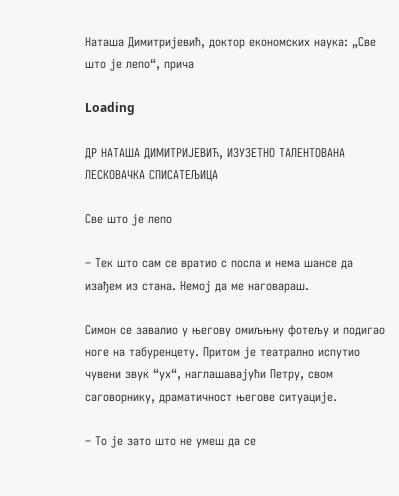Наташа Димитријевић, доктор економских наука: „Све што је лепо“, прича

Loading

ДР НАТАША ДИМИТРИЈЕВИЋ, ИЗУЗЕТНО ТАЛЕНТОВАНА ЛЕСКОВАЧКА СПИСАТЕЉИЦА

Све што је лепо

– Тек што сам се вратио с посла и нема шансе да изађем из стана. Немој да ме наговараш.

Симон се завалио у његову омиљњну фотељу и подигао ноге на табуренцету. Притом је театрално испутио чувени звук “ух“, наглашавајући Петру, свом саговорнику, драматичност његове ситуације.

– То је зато што не умеш да се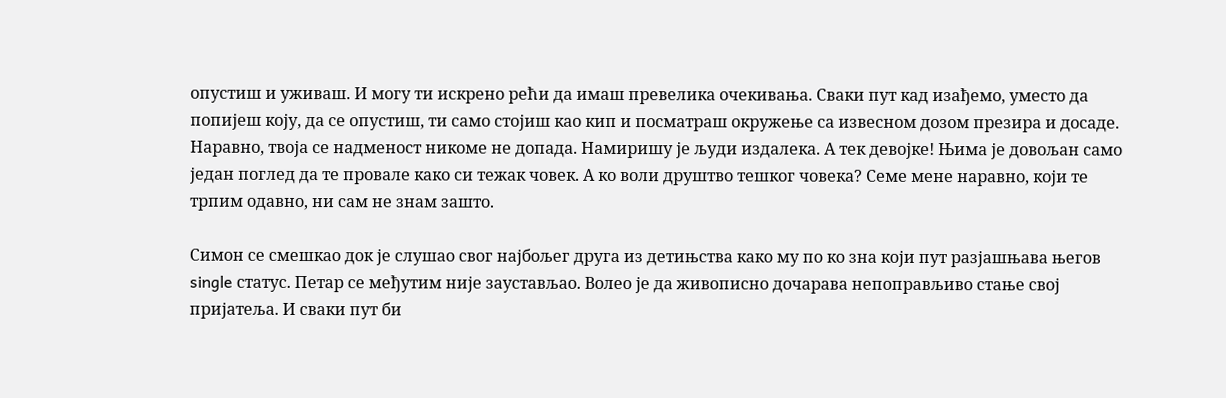опустиш и уживаш. И могу ти искрено рећи да имаш превелика очекивања. Сваки пут кад изађемо, уместо да попијеш коју, да се опустиш, ти само стојиш као кип и посматраш окружење са извесном дозом презира и досаде. Наравно, твоја се надменост никоме не допада. Намиришу је људи издалека. А тек девојке! Њима је довољан само један поглед да те провале како си тежак човек. А ко воли друштво тешког човека? Семе мене наравно, који те трпим одавно, ни сам не знам зашто.

Симон се смешкао док је слушао свог најбољег друга из детињства како му по ко зна који пут разјашњава његов single статус. Петар се међутим није заустављао. Волео је да живописно дочарава непоправљиво стање свој пријатеља. И сваки пут би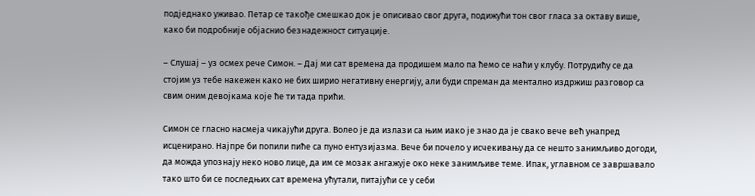подједнако уживао. Петар се такође смешкао док је описивао свог друга, подижући тон свог гласа за октаву више, како би подробније објаснио безнадежност ситуације.

– Слушај – уз осмех рече Симон. – Дај ми сат времена да продишем мало па ћемо се наћи у клубу. Потрудићу се да стојим уз тебе накежен како не бих ширио негативну енергију, али буди спреман да ментално издржиш разговор са свим оним девојкама које ће ти тада прићи.

Симон се гласно насмеја чикајући друга. Волео је да излази са њим иако је знао да је свако вече већ унапред исценирано. Најпре би попили пиће са пуно ентузијазма. Вече би почело у исчекивању да се нешто занимљиво догоди, да можда упознају неко ново лице, да им се мозак ангажује око неке занимљиве теме. Ипак, углавном се завршавало тако што би се последњих сат времена ућутали, питајући се у себи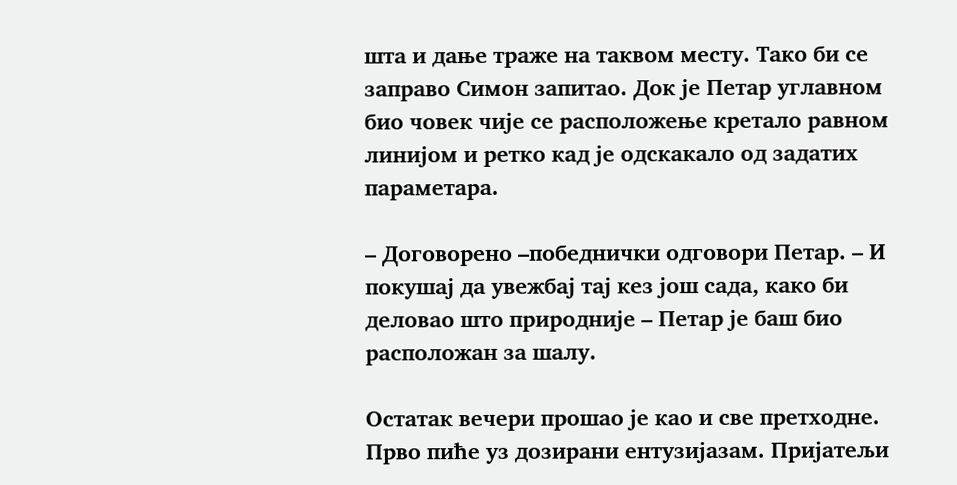шта и дање траже на таквом месту. Тако би се заправо Симон запитао. Док је Петар углавном био човек чије се расположење кретало равном линијом и ретко кад је одскакало од задатих параметара.

– Договорено –победнички одговори Петар. – И покушај да увежбај тај кез још сада, како би деловао што природније – Петар је баш био расположан за шалу.

Остатак вечери прошао је као и све претходне. Прво пиће уз дозирани ентузијазам. Пријатељи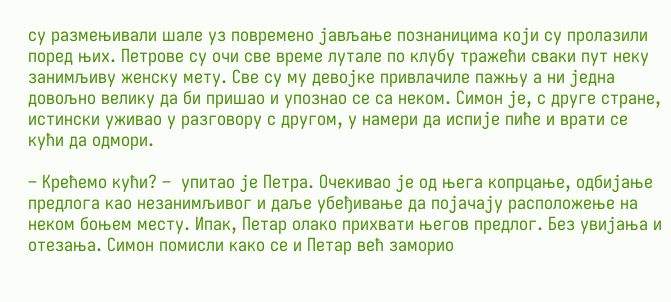су размењивали шале уз повремено јављање познаницима који су пролазили поред њих. Петрове су очи све време лутале по клубу тражећи сваки пут неку занимљиву женску мету. Све су му девојке привлачиле пажњу а ни једна довољно велику да би пришао и упознао се са неком. Симон је, с друге стране, истински уживао у разговору с другом, у намери да испије пиће и врати се кући да одмори.

– Крећемо кући? –  упитао је Петра. Очекивао је од њега копрцање, одбијање предлога као незанимљивог и даље убеђивање да појачају расположење на неком боњем месту. Ипак, Петар олако прихвати његов предлог. Без увијања и отезања. Симон помисли како се и Петар већ заморио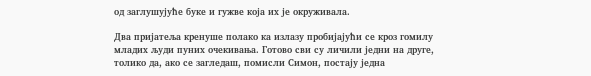од заглушујуће буке и гужве која их је окруживала.

Два пријатеља кренуше полако ка излазу пробијајући се кроз гомилу младих људи пуних очекивања. Готово сви су личили једни на друге, толико да, ако се загледаш, помисли Симон, постају једна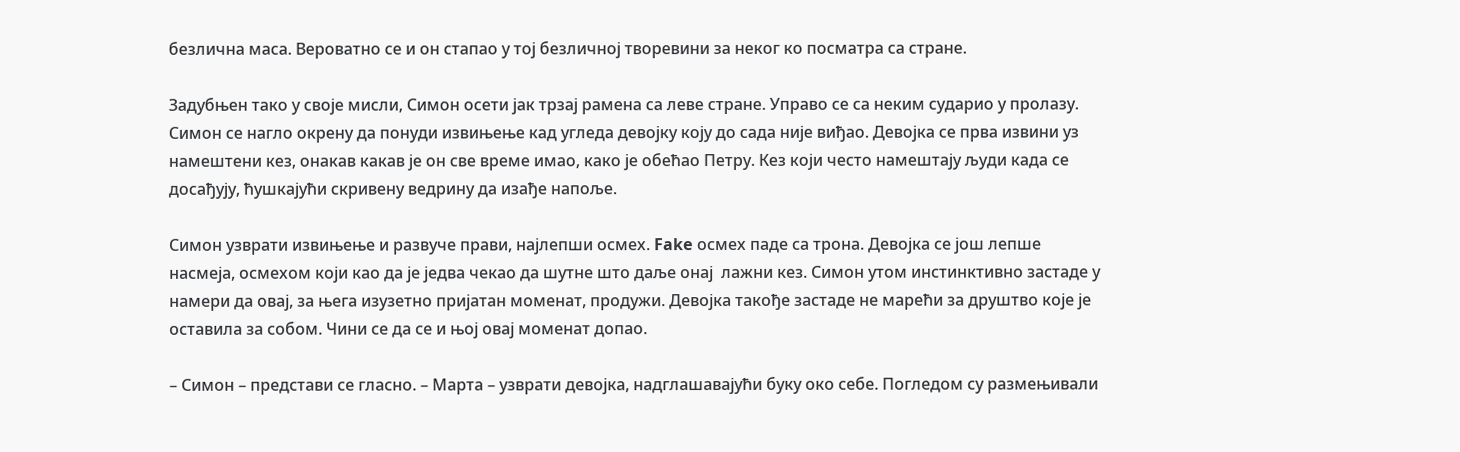безлична маса. Вероватно се и он стапао у тој безличној творевини за неког ко посматра са стране.

Задубњен тако у своје мисли, Симон осети јак трзај рамена са леве стране. Управо се са неким сударио у пролазу. Симон се нагло окрену да понуди извињење кад угледа девојку коју до сада није виђао. Девојка се прва извини уз намештени кез, онакав какав је он све време имао, како је обећао Петру. Кез који често намештају људи када се досађују, ћушкајући скривену ведрину да изађе напоље.

Симон узврати извињење и развуче прави, најлепши осмех. Fake осмех паде са трона. Девојка се још лепше насмеја, осмехом који као да је једва чекао да шутне што даље онај  лажни кез. Симон утом инстинктивно застаде у намери да овај, за њега изузетно пријатан моменат, продужи. Девојка такође застаде не марећи за друштво које је оставила за собом. Чини се да се и њој овај моменат допао.

– Симон – представи се гласно. – Марта – узврати девојка, надглашавајући буку око себе. Погледом су размењивали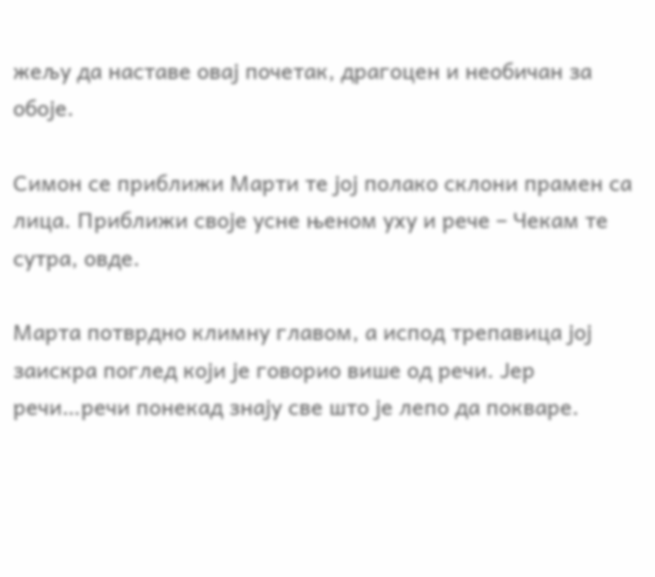жељу да наставе овај почетак, драгоцен и необичан за обоје.

Симон се приближи Марти те јој полако склони прамен са лица. Приближи своје усне њеном уху и рече – Чекам те сутра, овде.

Марта потврдно климну главом, а испод трепавица јој заискра поглед који је говорио више од речи. Јер речи…речи понекад знају све што је лепо да покваре.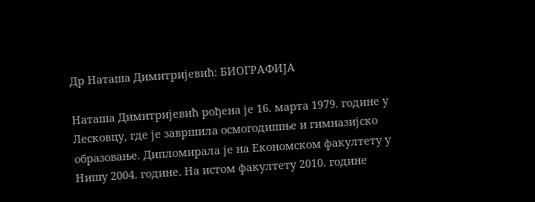Др Наташа Димитријевић: БИОГРАФИЈА

Наташа Димитријевић рођена је 16. марта 1979. године у Лесковцу, где је завршила осмогодишње и гимназијско образовање. Дипломирала је на Економском факултету у Нишу 2004. године. На истом факултету 2010. године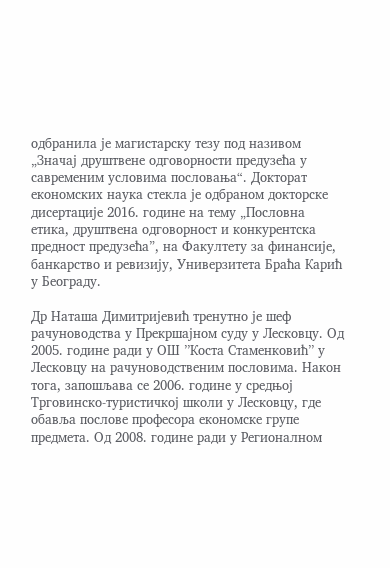одбранила је магистарску тезу под називом „Значај друштвене одговорности предузећа у савременим условима пословања“. Докторат економских наука стекла је одбраном докторске дисертације 2016. године на тему „Пословна етика, друштвена одговорност и конкурентска предност предузећа”, на Факултету за финансије, банкарство и ревизију, Универзитета Браћа Карић у Београду.

Др Наташа Димитријевић тренутно је шеф рачуноводства у Прекршајном суду у Лесковцу. Од 2005. године ради у ОШ ’’Коста Стаменковић’’ у Лесковцу на рачуноводственим пословима. Након тога, запошљава се 2006. године у средњој Трговинско-туристичкој школи у Лесковцу, где обавља послове професора економске групе предмета. Од 2008. године ради у Регионалном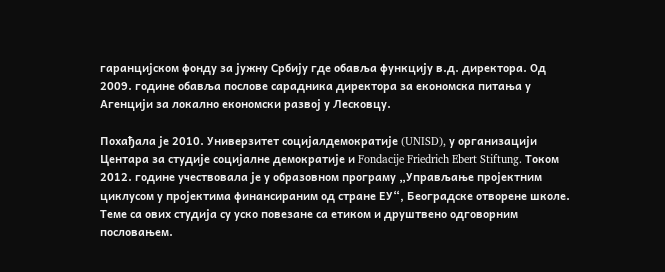гаранцијском фонду за јужну Србију где обавља функцију в.д. директора. Од 2009. године обавља послове сарадника директора за економска питања у Агенцији за локално економски развој у Лесковцу.

Похађала је 2010. Универзитет социјалдемократије (UNISD), у организацији Центара за студије социјалне демократије и Fondacije Friedrich Ebert Stiftung. Током 2012. године учествовала је у образовном програму „Управљање пројектним циклусом у пројектима финансираним од стране ЕУ“, Београдске отворене школе. Теме са ових студија су уско повезане са етиком и друштвено одговорним пословањем.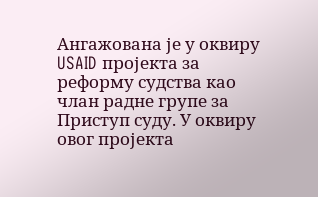Ангажована је у оквиру USAID пројекта за реформу судства као члан радне групе за Приступ суду. У оквиру овог пројекта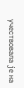учествовала је на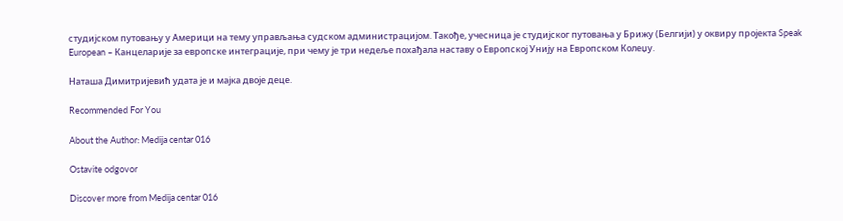студијском путовању у Америци на тему управљања судском администрацијом. Такође, учесница је студијског путовања у Брижу (Белгији) у оквиру пројекта Speak European – Канцеларије за европске интеграције, при чему је три недеље похађала наставу о Европској Унију на Европском Колеџу.

Наташа Димитријевић удата је и мајка двоје деце.

Recommended For You

About the Author: Medija centar 016

Ostavite odgovor

Discover more from Medija centar 016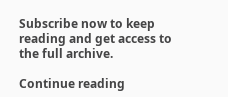Subscribe now to keep reading and get access to the full archive.

Continue reading